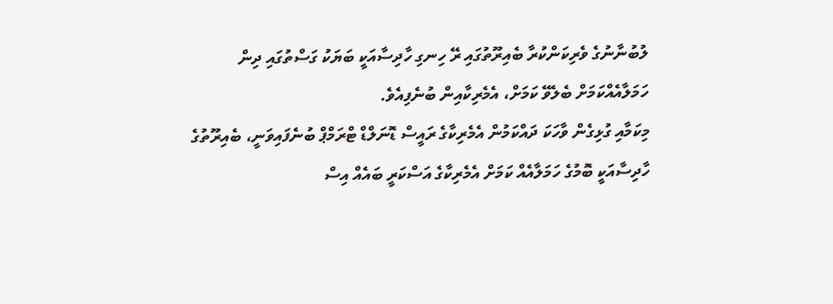ލުބުނާނުގެ ވެރިކަންކުރާ ބެއިރޫތުގައި ރޭ ހިނގި ހާދިސާއަކީ ބަޔަކު ގަސްތުގައި ދިން ހަމަލާއެއްކަމަށް ބެލެވޭ ކަމަށް، އެމެރިކާއިން ބުނެފިއެވެ.
މިކަމާއި ގުޅިގެން ވާހަކަ ދައްކަމުން އެމެރިކާގެ ރައީސް ޑޮނަލްޑް ޓްރަމްޕް ބުނެފައިވަނީ، ބެއިރޫތުގެ ހާދިސާއަކީ ބޮމުގެ ހަމަލާއެއް ކަމަށް އެމެރިކާގެ އަސްކަރީ ބައެއް އިސް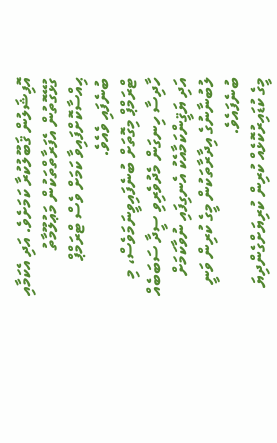އޮފިޝަލުން ޤަބޫލުކުރާ ކަމަށެވެ. އަދި އެކަމާއި ގުޅޭގޮތުން އެފަރާތްތަކުން މަޢުލޫމާތު ޙިއްސާކޮށްފައިވާ ކަމަށް ވެސް ޓްރަމްޕް ބުނެފައި ވެއެވެ.
ޓްރަމްޕް މިގޮތަށް ބުނެފައިވީނަމަވެސް، މި ހާދިސާ ހިނގަން މެދުވެރިވި ސީދާ ސަބަބެއް އަދި ޔަޤީންކަމާއެކު އެނގިފައި ނުވާކަމަށް ލުބުނާނުގެ އިދާރާތަކުން މީގެ ކުރިން ވަނީ ބުނެފައެވެ.
މީގެ ކުޑައިރުކޮޅެއް ކުރިން ކުރިޔަށްގެންދިޔަ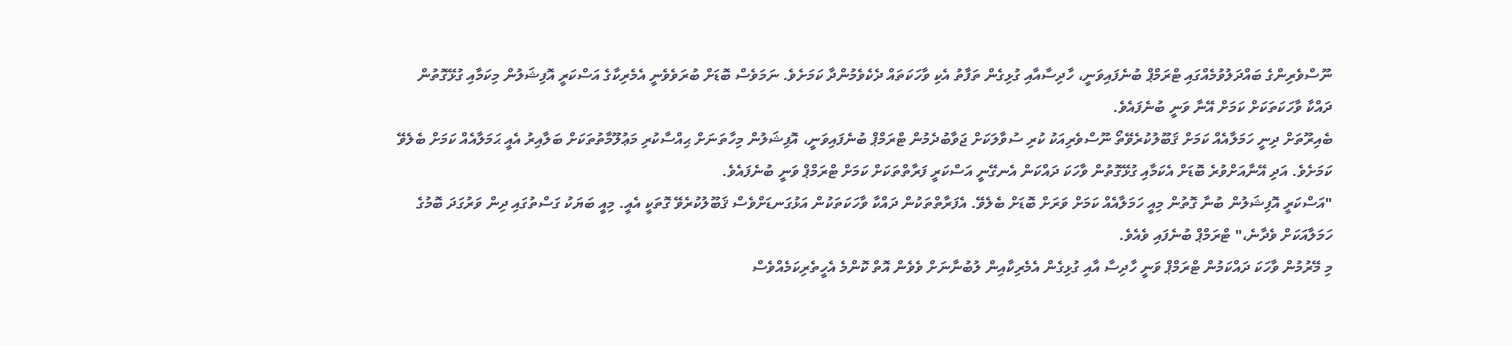ނޫސްވެރިންގެ ބައްދަލުވުމެއްގައި ޓްރަމްޕް ބުނެފައިވަނީ، ހާދިސާއާއި ގުޅިގެން ތަފާތު އެކި ވާހަކަތައް ދެކެވެމުންދާ ކަމަށެވެ. ނަމަވެސް ބޮޑަށް ބުރަވެވެނީ އެމެރިކާގެ އަސްކަރީ އޮފިޝަލުން މިކަމާއި ގުޅޭގޮތުން ދައްކާ ވާހަކަތަކަށް ކަމަށް އޭނާ ވަނީ ބުނެފައެވެ.
ބެއިރޫތަށް ދިނީ ހަމަލާއެއް ކަމަށް ޤަބޫލުކުރެވޭތޯ ނޫސްވެރިއަކު ކުރި ސުވާލަކަށް ޖަވާބުދެމުން ޓްރަމްޕް ބުނެފައިވަނީ، އޮފިޝަލުން މިހާތަނަށް ޙިއްސާކުރި މަޢުލޫމާތުތަކަށް ބަލާއިރު އެއީ ޙަމަލާއެއް ކަމަށް ބެލެވޭ ކަމަށެވެ. އަދި އޭނާއަށްވުރެ ބޮޑަށް އެކަމާއި ގުޅޭގޮތުން ވާހަކަ ދައްކަން އެނގޭނީ އަސްކަރީ ފަރާތްތަކަށް ކަމަށް ޓްރަމްޕް ވަނީ ބުނެފައެވެ.
"އަސްކަރީ އޮފިޝަލުން ބުނާ ގޮތުން މިއީ ހަމަލާއެއް ކަމަށް ވަރަށް ބޮޑަށް ބެލެވޭ. އެފަރާތްތަކުން ދައްކާ ވާހަކަތަކުން އަޅުގަނޑަށްވެސް ޤަބޫލުކުރެވޭ ގޮތަކީ އެއީ. މިއީ ބަޔަކު ގަސްތުގައި ދިން ވަރުގަދަ ބޮމުގެ ހަމަލާއަކަށް ވެދާނެ،" ޓްރަމްޕް ބުނެފައި ވެއެވެ.
މި މޭރުމުން ވާހަކަ ދައްކަމުން ޓްރަމްޕް ވަނީ ހާދިސާ އާއި ގުޅިގެން އެމެރިކާއިން ލުބުނާނަށް ވެވެން އޮތް ކޮންމެ އެހީތެރިކަމެއްވެސް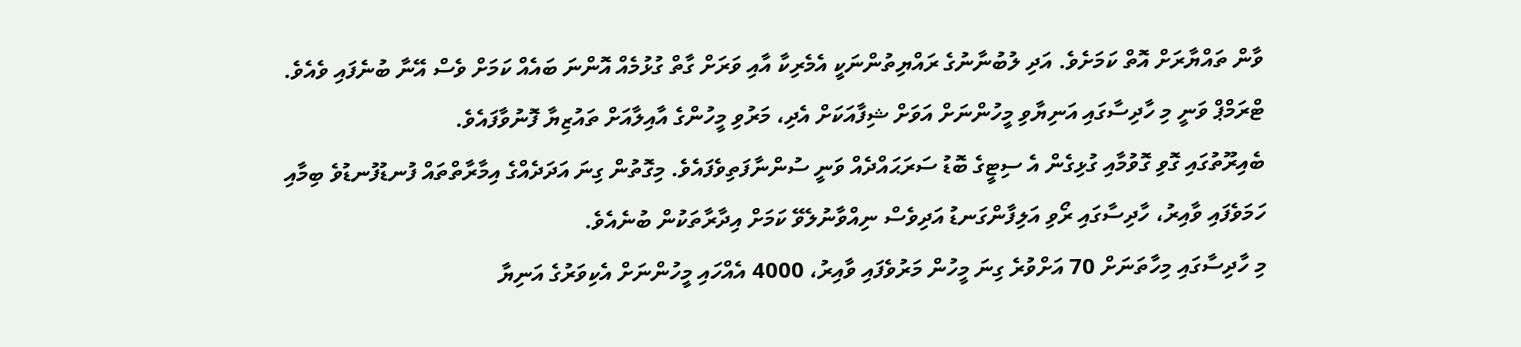ވާން ތައްޔާރަށް އޮތް ކަމަށެވެ. އަދި ލުބުނާނުގެ ރައްޔިތުންނަކީ އެމެރިކާ އާއި ވަރަށް ގާތް ގުޅުމެއް އޮންނަ ބައެއް ކަމަށް ވެސް އޭނާ ބުނެފައި ވެއެވެ.
ޓްރަމްޕް ވަނީ މި ހާދިސާގައި އަނިޔާވި މީހުންނަށް އަވަށް ޝިފާއަކަށް އެދި، މަރުވި މީހުންގެ އާއިލާއަށް ތައުޒިޔާ ފޮނުވާފައެވެ.
ބެއިރޫތުގައި ގޮވި ގޮވުމާއި ގުޅިގެން އެ ސިޓީގެ ބޮޑު ސަރަޙައްދެއް ވަނީ ސުންނާފަތިވެފައެވެ. މިގޮތުން ގިނަ އަދަދެއްގެ އިމާރާތްތައް ފުނޑުފުނޑުވެ ބިމާއި ހަމަވެފައި ވާއިރު، ހާދިސާގައި ރޯވި އަލިފާންގަނޑު އަދިވެސް ނިއްވާނުލެވޭ ކަމަށް އިދާރާތަކުން ބުނެއެވެ.
މި ހާދިސާގައި މިހާތަނަށް 70 އަށްވުރެ ގިނަ މީހުން މަރުވެފައި ވާއިރު، 4000 އެއްހައި މީހުންނަށް އެކިވަރުގެ އަނިޔާ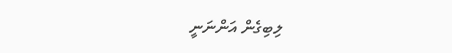ލިބިގެން އަންނަނީ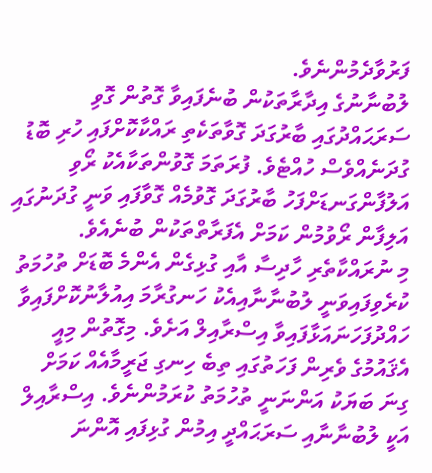ފަރުވާދެމުންނެވެ.
ލުބުނާނުގެ އިދާރާތަކުން ބުނެފައިވާ ގޮތުން ގޮވި ސަރަޙައްދުގައި ބާރުގަދަ ގޮވާތަކެތި ރައްކާކޮށްފައި ހުރި ބޮޑު ގުދަނެއްވެސް ހުއްޓެވެ. ފުރަތަމަ ގޮވުންތަކާއެކު ރޯވި އަލުފާންގަނޑަށްފަހު ބާރުގަދަ ގޮވުމެއް ގޮވާފައި ވަނީ ގުދަނުގައި އަލިފާން ރޯވުމުން ކަމަށް އެފަރާތްތަކުން ބުނެއެވެ.
މި ނުރައްކާތެރި ހާދިސާ އާއި ގުޅިގެން އެންމެ ބޮޑަށް ތުހުމަތު ކުރެވިފައިވަނީ ލުބުނާނާއިއެކު ހަނގުރާމަ އިއުލާނުކޮށްފައިވާ ހައްދުފަހަނައަޅާފައިވާ އިސްރާއިލް އަށެވެ. މިގޮތުން މިއީ އެޤައުމުގެ ވެރިން ފަހަތުގައި ތިބެ ހިނގި ޖަރީމާއެއް ކަމަށް ގިނަ ބަޔަކު އަންނަނީ ތުހުމަތު ކުރަމުންނެވެ. އިސްރާއިލް އަކީ ލުބުނާނާއި ސަރަޙައްދީ އިމުން ގުޅިފައި އޮންނަ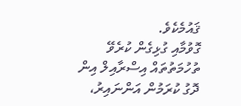ޤައުމެކެވެ.
ގޮވުމާއި ގުޅިގެން ކުރެވޭ ތުހުމަތުތައް އިސްރާއިލް އިން ދޮގު ކުރަމުން އަންނައިރު،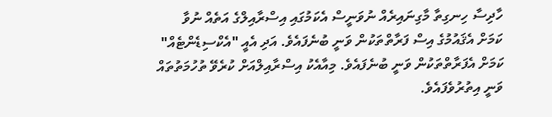ހާދިސާ ހިނގިތާ މާގިނައިރެއް ނުވަނީސް އެކަމުގައި އިސްރާއިލްގެ އަތެއް ނުވާ ކަމަށް އެޤައުމުގެ އިސް ފަރާތްތަކުން ވަނީ ބުނެފައެވެ. އަދި އެއީ "އެކްސިޑެންޓެއް" ކަމަށް އެފަރާތްތަކުން ވަނީ ބުނެފައެވެ. މިއާއެކު އިސްރާއިލްއަށް ކުރެވޭ ތުހުމަތުތައް ވަނީ އިތުރުވެފައެވެ.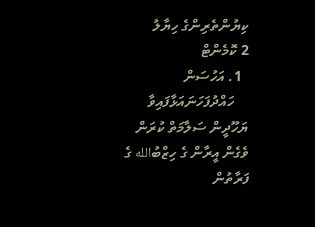ކިޔުންތެރިންގެ ހިޔާލު
2 ކޮމެންޓް
  1. އަހުސަން
    ހައްދުފަހަނައަޅާފައިވާ ޔަހޫދީން ސަލާމަތް ކުރަން ވެގެން އީރާން ގެ ހިޒްބުالله ގެ ފަރާތުން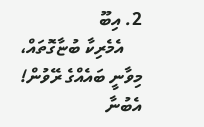2. އިބޫ
    އެމެރިކާ ބުޏާގޮތައް، މިވާނީ ބައެއްގެ ރޭވުން! އެބުނާ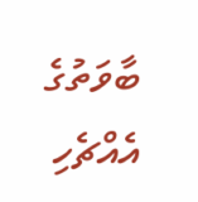ބާވަތުގެ އެއްޗެހި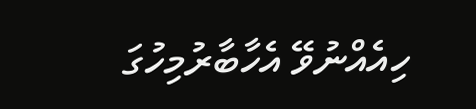ހިއެއްނުވޭ އެހާބާރުމިހުގަ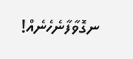ނގޮވާފާނެހެނެއް!